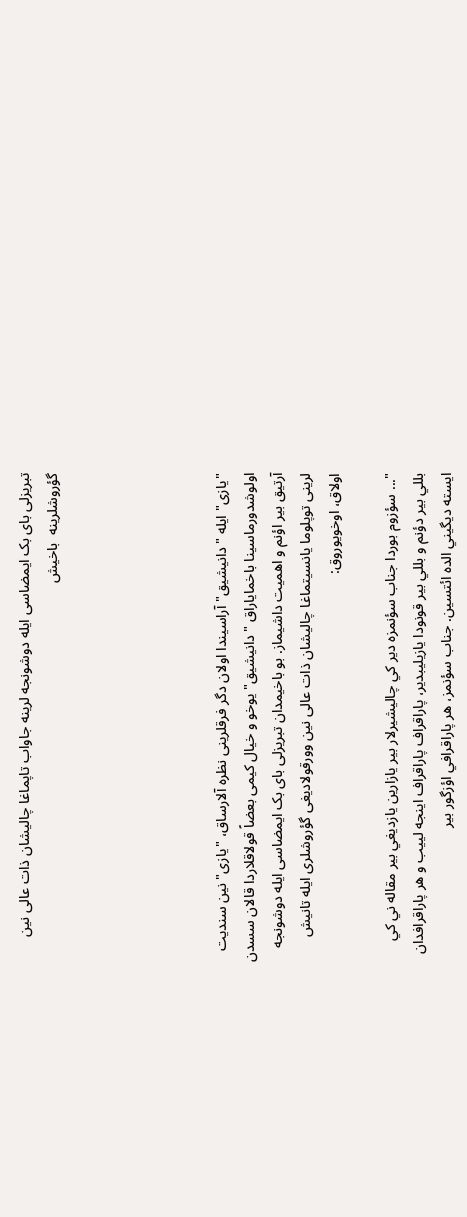تبریزلی بای بک ایمضاسی ایله دوشونجه لرینه جاواب تاپماغا چالیشان ذات عالی نین گؤروشلرینه  باخیش





"یازی" ایله "دانیشیق" آراسیندا اولان دگر فرقلرینی نظره آلارساق، "یازی" نین سندیت اولوشدورماسینا باخمایاراق "دانیشیق" یوخو و خیال کیمی بعضاً قولاقلاردا قالان سسدن آرتیق بیر اؤنم و اهمیت داشیماز. بو باخیمدان تبریزلی بای بک ایمضاسی ایله دوشونجه لرینی توپلوما یانسیتماغا چالیشان ذات عالی نین وورقولادیغی گؤروشلری ایله تانیش اولاق، اوخویوروق:

"... سؤزوم بوردا جناب سؤنمزه دير کي چاليشيرلار بير يازارين يازديغي بير مقاله ني کي بللي بير دؤنم و بللي بير قونودا يازيليبدير، پاراقراف پاراقراف اينجه لييب و هر پاراقرافدان ايسته ديگيني الده ائتسين. جناب سؤنمز، هر پاراقرافي اؤزگور بير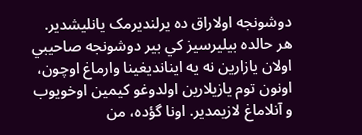دوشونجه اولاراق ده يرلنديرمک يانليشدير. هر حالده بيليرسيز کي بير دوشونجه صاحيبي اولان يازارين نه يه اينانديغينا وارماغ اوچون، اونون توم يازيلارين اولدوغو کيمين اوخويوب و آنلاماغ لازيمدير. اونا گؤده، من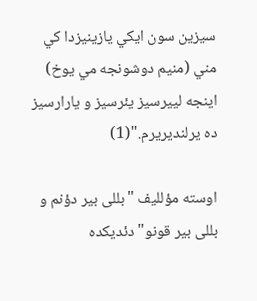سيزين سون ايکي يازينيزدا کي مني (منيم دوشونجه مي يوخ) اينجه لييرسيز يئرسيز و يارارسيز ده يرلنديريرم."(1)

اوسته مؤللیف "بللی بیر دؤنم و بللی بیر قونو" دئدیکده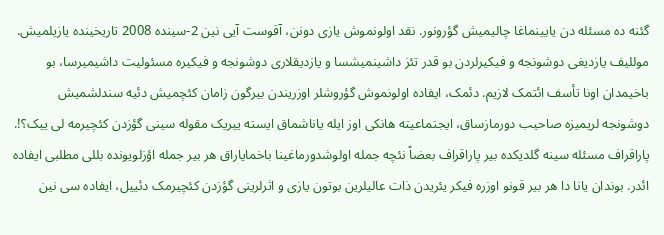گئنه ده مسئله دن یایینماغا چالیمیش گؤرونور. نقد اولونموش یازی دونن، آقوست آیی نین 2-سینده 2008 تاریخینده یازیلمیش. موللیف یازدیغی دوشونجه و فیکیرلردن بو قدر تئز داشینمیشسا و یازدیقلاری دوشونجه و فیکیره مسئولیت داشیمیرسا، بو باخیمدان اونا تأسف ائتمک لازیم. دئمک، ایفاده اولونموش گؤروشلر اوزریندن بیرگون زامان کئچمیش دئیه سندلشمیش دوشونجه لریمیزه صاحیب دورمازساق، ایجتماعیته هانکی اوز ایله یاناشماق ایسته ییریک مقوله سینی گؤزدن کئچیرمه لی ییک؟!. پاراقراف مسئله سینه گلدیکده بیر پاراقراف بعضاً نئچه جمله اولوشدورماغینا باخمایاراق هر بیر جمله اؤزلویونده بللی مطلبی ایفاده ائدر. بوندان یانا دا هر بیر قونو اوزره فیکر یئریدن ذات عالیلرین بوتون یازی و اثرلرینی گؤزدن کئچیرمک دئییل، ایفاده سی نین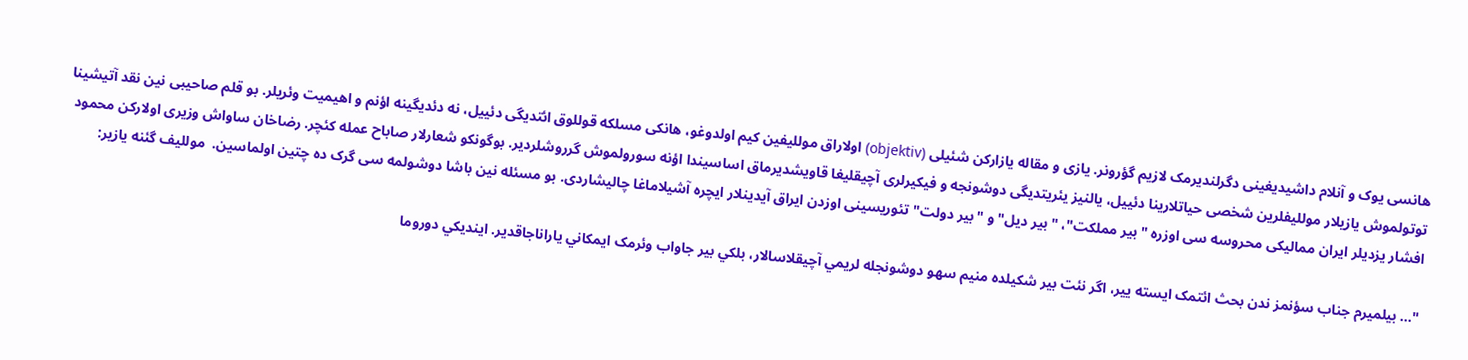هانسی یوک و آنلام داشیدیغینی دگرلندیرمک لازیم گؤرونر. یازی و مقاله یازارکن شئیلی (objektiv) اولاراق موللیفین کیم اولدوغو، هانکی مسلکه قوللوق ائتدیگی دئییل، نه دئدیگینه اؤنم و اهیمیت وئریلر. بو قلم صاحیبی نین نقد آتیشینا توتولموش یازیلار موللیفلرین شخصی حیاتلارینا دئییل، یالنیز یئریتدیگی دوشونجه و فیکیرلری آچیقلیغا قاویشدیرماق اساسیندا اؤنه سورولموش گرروشلردیر. بوگونکو شعارلار صاباح عمله کئچر. رضاخان ساواش وزیری اولارکن محمود افشار یزدیلر ایران ممالیکی محروسه سی اوزره "بیر مملکت"، "بیر دیل" و "بیر دولت" تئوریسینی اوزدن ایراق آیدینلار ایچره آشیلاماغا چالیشاردی. بو مسئله نین باشا دوشولمه سی گرک ده چتین اولماسین.  موللیف گئنه یازیر:

"... بيلميرم جناب سؤنمز ندن بحث ائتمک ايسته يير، اگر نئت بير شکيلده منيم سهو دوشونجله لريمي آچيقلاسالار، بلکي بير جاواب وئرمک ايمکاني ياراناجاقدير. اينديکي دوروما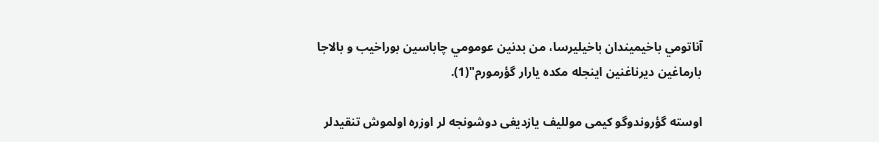آناتومي باخيميندان باخيليرسا، من بدنين عومومي چاباسين بوراخيب و بالاجا بارماغين ديرناغنين اينجله مکده يارار گؤرمورم"(1).

اوسته گؤروندوگو کیمی موللیف یازدیغی دوشونجه لر اوزره اولموش تنقیدلر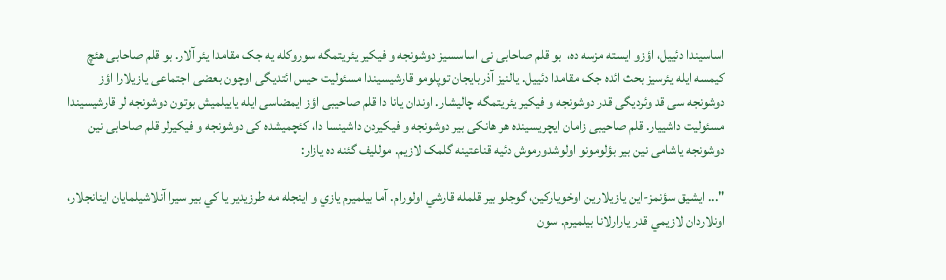اساسیندا دئییل، اؤزو ایسته مزسه ده،  بو قلم صاحابی نی اساسسیز دوشونجه و فیکیر یئریتمگه سوروکله یه جک مقامدا یئر آلار. بو قلم صاحابی هئچ کیمسه ایله یئرسیز بحث ائده جک مقامدا دئییل. یالنیز آذربایجان توپلومو قارشیسیندا مسئولیت حیس ائتدیگی اوچون بعضی اجتماعی یازیلارا اؤز دوشونجه سی قد وئردیگی قدر دوشونجه و فیکیر یئریتمگه چالیشار. اوندان یانا دا قلم صاحیبی اؤز ایمضاسی ایله یاییلمیش بوتون دوشونجه لر قارشیسیندا مسئولیت داشییار. قلم صاحیبی زامان ایچریسینده هر هانکی بیر دوشونجه و فیکیردن داشینسا دا، کئچمیشده کی دوشونجه و فیکیرلر قلم صاحابی نین دوشونجه یاشامی نین بیر بؤلومونو اولوشدورموش دئیه قناعتینه گلمک لازیم. موللیف گئنه ده یازار:

"... ايشيق سؤنمز-اين يازيلارين اوخويارکين، گوجلو بير قلمله قارشي اولورام. آما بيلميرم يازي و اينجله مه طرزيدير يا کي بير سيرا آنلاشيلمايان اينانجلار، اونلاردان لازيمي قدر يارارلانا بيلميرم. سون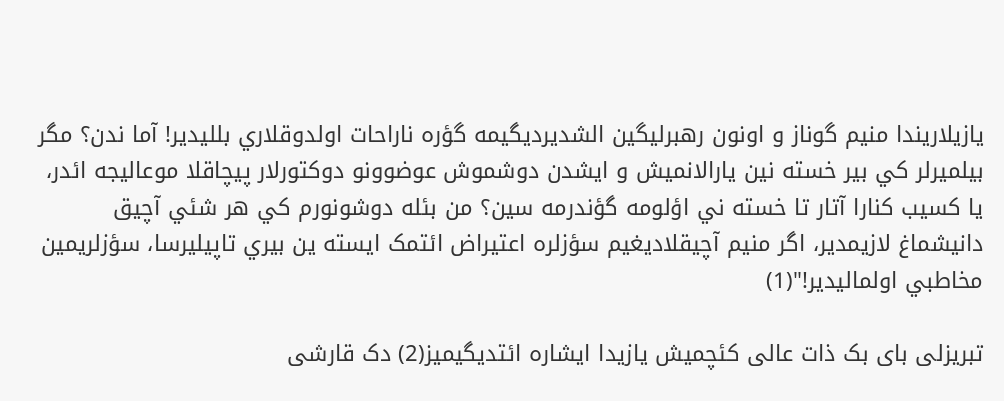يازيلاريندا منيم گوناز و اونون رهبرليگين الشديرديگيمه گؤره ناراحات اولدوقلاري بلليدير! آما ندن؟ مگر بيلميرلر کي بير خسته نين يارالانميش و ايشدن دوشموش عوضوونو دوکتورلار پيچاقلا موعاليجه ائدر، يا کسيب کنارا آتار تا خسته ني اؤلومه گؤندرمه سين؟ من بئله دوشونورم کي هر شئي آچيق دانيشماغ لازيمدير، اگر منيم آچيقلاديغيم سؤزلره اعتيراض ائتمک ايسته ين بيري تاپيليرسا، سؤزلريمين مخاطبي اولماليدير!"(1)

تبریزلی بای بک ذات عالی کئچمیش یازیدا ایشاره ائتدیگیمیز(2) دک قارشی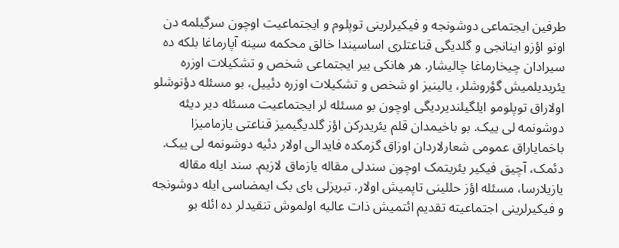طرفین ایجتماعی دوشونجه و فیکیرلرینی توپلوم و ایجتماعیت اوچون سرگیلمه دن اونو اؤزو اینانجی و گلدیگی قناعتلری اساسیندا خالق محکمه سینه آپارماغا بلکه ده سیرادان چیخارماغا چالیشار. هر هانکی بیر ایجتماعی شخص و تشکیلات اوزره یئریدیلمیش گؤروشلر، یالینیز او شخص و تشکیلات اوزره دئییل، بو مسئله دؤنوشلو اولاراق توپلومو ایلگیلندیردیگی اوچون بو مسئله لر ایجتماعیت مسئله دیر دیئه دوشونمه لی ییک. بو باخیمدان قلم یئریدرکن اؤز گلدیگیمیز قناعتی یازمامیزا باخمایاراق عمومی شعارلاردان اوزاق گزمکده فایدالی اولار دئیه دوشونمه لی ییک. دئمک، آچیق فیکیر یئریتمک اوچون سندلی مقاله یازماق لازیم. سند ایله مقاله یازیلارسا، مسئله اؤز حللینی تاپمیش اولار. تبریزلی بای بک ایمضاسی ایله دوشونجه و فیکیرلرینی اجتماعیته تقدیم ائتمیش ذات عالیه اولموش تنقیدلر ده ائله بو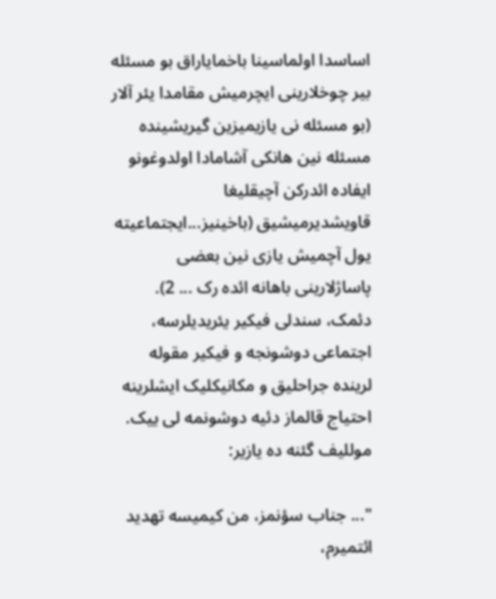اساسدا اولماسینا باخمایاراق بو مسئله بیر چوخلارینی ایچرمیش مقامدا یئر آلار (بو مسئله نی یازیمیزین گیریشینده مسئله نین هانکی آشامادا اولدوغونو ایفاده ائدرکن آچیقلیغا قاویشدیرمیشیق (باخینیز...ایجتماعیته یول آچمیش یازی نین بعضی پاساژلارینی باهانه ائده رک ... 2).  دئمک، سندلی فیکیر یئریدیلرسه، اجتماعی دوشونجه و فیکیر مقوله لرینده جراحلیق و مکانیکلیک ایشلرینه احتیاج قالماز دئیه دوشونمه لی ییک. موللیف گئنه ده یازیر:

"... جناب سؤنمز، من کيميسه تهديد ائتميرم،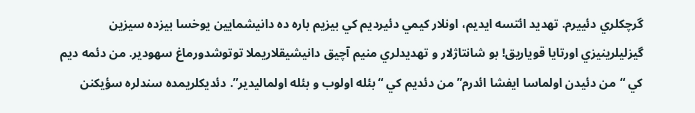گرچکلري دئييرم. تهديد ائتسه ايديم، اونلار کيمي دئيرديم کي بيزيم باره ده دانيشمايين يوخسا بيزده سيزين گيزليلرينيزي اورتايا قوياريق! بو شانتاژلار و تهديدلري منيم آچيق دانيشيقلاريملا توتوشدورماغ سهودير. من دئمه ديم کي “من دئيدن اولماسا ايفشا ائدرم” من دئديم کي “بئله اولوب و بئله اولماليدير”. دئديکلريمده سندلره سؤيکنن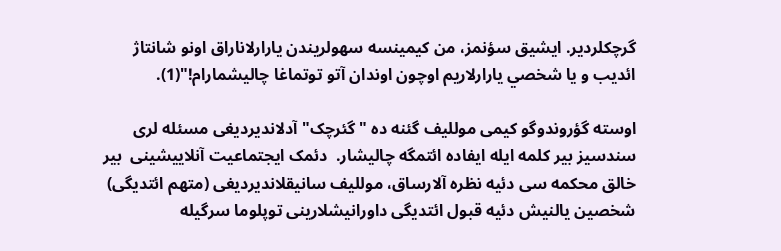گرچکلردير. ايشيق سؤنمز، من کيمينسه سهولريندن يارارلاناراق اونو شانتاژ ائديب و يا شخصي يارارلاريم اوچون اوندان آتو توتماغا چاليشمارام!"(1).

اوسته گؤروندوگو کیمی موللیف گئنه ده "گئرچک" آدلاندیردیغی مسئله لری سندسیز بیر کلمه ایله ایفاده ائتمگه چالیشار.  دئمک ایجتماعیت آنلاییشینی  بیر خالق محکمه سی دئیه نظره آلارساق، موللیف سانیقلاندیردیغی (متهم ائتدیگی) شخصین یالنیش دئیه قبول ائتدیگی داورانیشلارینی توپلوما سرگیله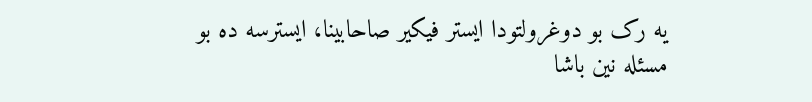یه رک بو دوغرولتودا ایستر فیکیر صاحابینا، ایسترسه ده بو مسئله نین باشا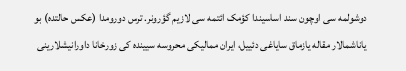دوشولمه سی اوچون سند اساسیندا کؤمک ائتمه سی لازیم گؤرونر. ترس دورومدا (عکس حالتده) بو یاناشمالار مقاله یازماق سایاغی دئییل، ایران ممالیکی محروسه سیینده کی زورخانا داورانیشلارینی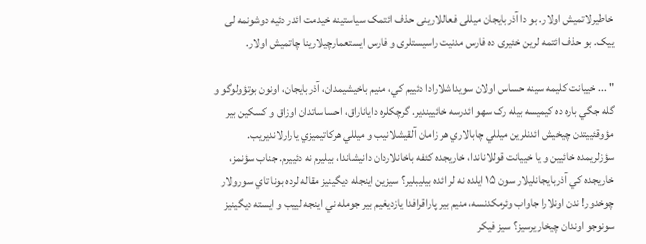خاطیرلاتمیش اولار. بو دا آذربایجان میللی فعاللارینی حذف ائتمک سیاستینه خیدمت ائدر دئیه دوشونمه لی ییک. بو حذف ائتمه لرین خئیری ده فارس مدنیت راسیستلری و فارس ایستعمارچیلارینا چاتمیش اولار.

" ... خييانت کليمه سينه حساس اولان سويداشلارادا دئييم کي، منيم باخيشيمدان، آذربايجان، اونون بوتؤولوگو و گله جگي باره ده کيميسه بيله رک سهو ائدرسه خائييندير. گرچکلره داياناراق، احساساتدان اوزاق و کسکين بير مؤوقئييتدن چيخيش ائدنلرين ميللي چابالاري هر زامان آلقيشلانيب و ميللي هرکاتيميزي يارارلانديريب. سؤزلريمده خائيين و يا خييانت قوللاناندا، خاريجده کئفه باخانلاردان دانيشاندا، بيليرم نه دئييرم. جناب سؤنمز، خاريجده کي آذربايجانليلار سون ۱۵ ايلده نه لر ائده بيليبلير؟ سيزين اينجله ديگينيز مقاله لرده بونا تاي سورولار چوخدور! ندن اونلارا جاواب وئرمکدنسه، منيم بير پاراقرافدا يازديغيم بير جومله ني اينجه لييب و ايسته ديگينيز سونوجو اوندان چيخاريرسيز؟ سيز فيکر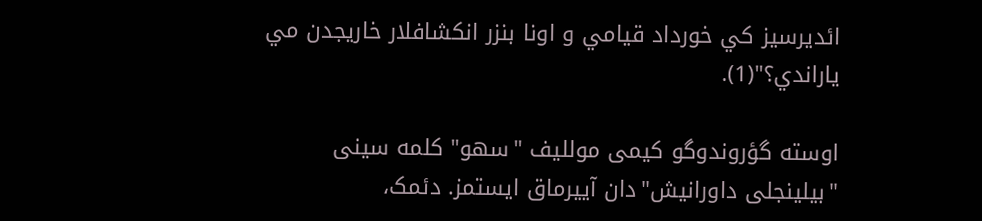ائديرسيز کي خورداد قيامي و اونا بنزر انکشافلار خاريجدن مي ياراندي؟"(1).

اوسته گؤروندوگو کیمی موللیف "سهو" کلمه سینی "بیلینجلی داورانیش"دان آییرماق ایستمز. دئمک،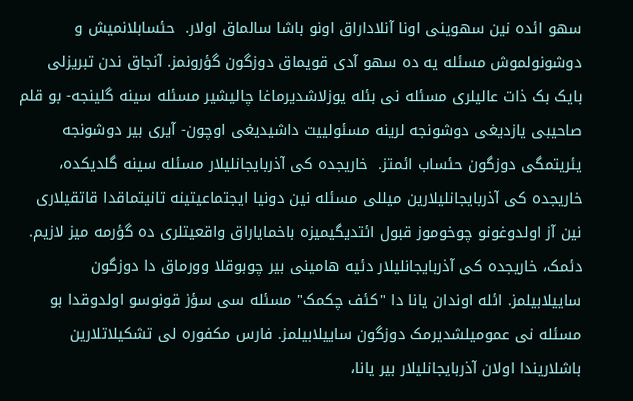سهو ائده نین سهوینی اونا آنلاداراق اونو باشا سالماق اولار.  حئسابلانمیش و دوشونولموش مسئله یه ده سهو آدی قویماق دوزگون گؤرونمز. آنجاق ندن تبریزلی بایک بک ذات عالیلری مسئله نی بئله یوزلاشدیرماغا چالیشیر مسئله سینه گلینجه- بو قلم صاحیبی یازدیغی دوشونجه لرینه مسئولییت داشیدیغی اوچون- آیری بیر دوشونجه یئریتمگی دوزگون حئساب ائمتز.  خاریجده کی آذربایجانلیلار مسئله سینه گلدیکده، خاریجده کی آذربایجانلیلارین میللی مسئله نین دونیا ایجتماعیتینه تانیتماقدا قاتقیلاری نین آز اولدوغونو چوخوموز قبول ائتدیگیمیزه باخمایاراق واقعیتلری ده گؤرمه میز لازیم. دئمک، خاریجده کی آذربایجانلیلار دئیه هامینی بیر چوبوقلا وورماق دا دوزگون ساییلابیلمز. ائله اوندان یانا دا "کئف چکمک" مسئله سی سؤز قونوسو اولدوقدا بو مسئله نی عمومیلشدیرمک دوزگون ساییلابیلمز. فارس مکفوره لی تشکیلاتلارین باشلاریندا اولان آذربایجانلیلار بیر یانا،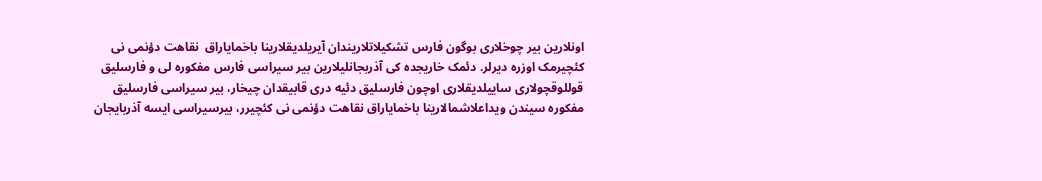اونلارین بیر چوخلاری بوگون فارس تشکیلاتلاریندان آیریلدیقلارینا باخمایاراق  نقاهت دؤنمی نی کئچیرمک اوزره دیرلر. دئمک خاریجده کی آذربجانلیلارین بیر سیراسی فارس مفکوره لی و فارسلیق قوللوقچولاری ساییلدیقلاری اوچون فارسلیق دئیه دری قابیقدان چیخار، بیر سیراسی فارسلیق مفکوره سیندن ویداعلاشمالارینا باخمایاراق نقاهت دؤنمی نی کئچیرر، بیرسیراسی ایسه آذربایجان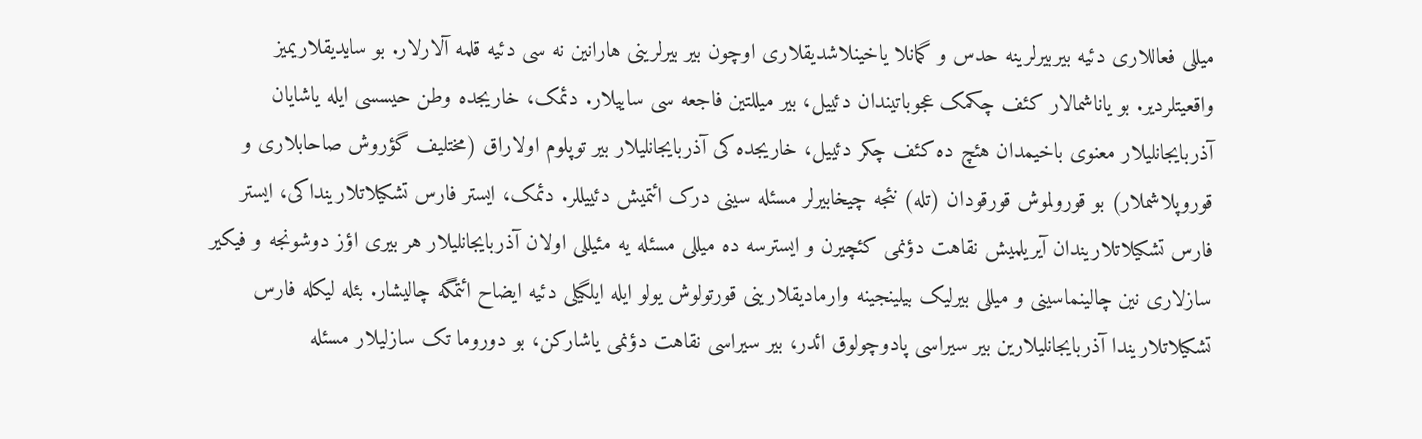میللی فعاللاری دئیه بیربیرلرینه حدس و گمانلا یاخینلاشدیقلاری اوچون بیر بیرلرینی هارانین نه سی دئیه قلمه آلارلار. بو سایدیقلاریمیز واقعیتلردیر. بو یاناشمالار کئف چکمک عجوباتیندان دئییل، بیر میللتین فاجعه سی ساییلار. دئمک، خاریجده وطن حیسسی ایله یاشایان آذربایجانلیلار معنوی باخیمدان هئچ ده کئف چکر دئییل، خاریجده کی آذربایجانلیلار بیر توپلوم اولاراق (مختلیف گؤروش صاحابلاری و قوروپلاشملار) بو قورولموش قورقودان (تله) نئجه چیخابیرلر مسئله سینی درک ائتمیش دئییللر. دئمک، ایستر فارس تشکیلاتلارینداکی، ایستر فارس تشکیلاتلاریندان آیریلمیش نقاهت دؤنمی کئچیرن و ایسترسه ده میللی مسئله یه مئیللی اولان آذربایجانلیلار هر بیری اؤز دوشونجه و فیکیر سازلاری نین چالینماسینی و میللی بیرلیک بیلینجینه وارمادیقلارینی قورتولوش یولو ایله ایلگیلی دئیه ایضاح ائتمگه چالیشار. بئله لیکله فارس تشکیلاتلاریندا آذربایجانلیلارین بیر سیراسی پادوچولوق ائدر، بیر سیراسی نقاهت دؤنمی یاشارکن، بو دوروما تک سازلیلار مسئله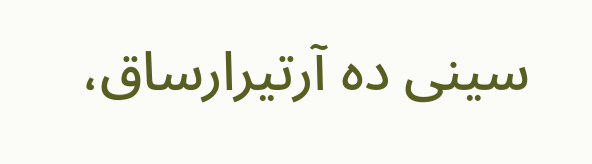سینی ده آرتیرارساق،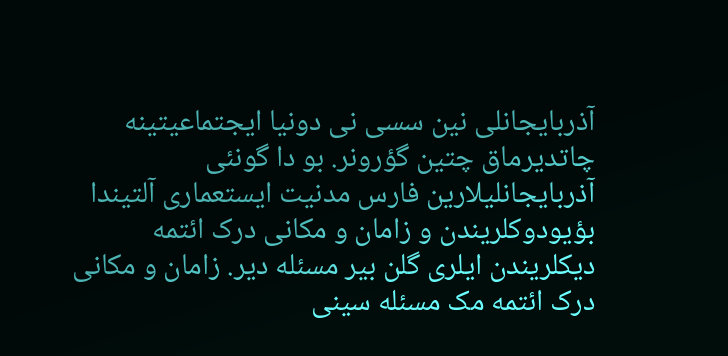آذربایجانلی نین سسی نی دونیا ایجتماعیتینه چاتدیرماق چتین گؤرونر. بو دا گونئی آذربایجانلیلارین فارس مدنیت ایستعماری آلتیندا بؤیودوکلریندن و زامان و مکانی درک ائتمه دیکلریندن ایلری گلن بیر مسئله دیر. زامان و مکانی درک ائتمه مک مسئله سینی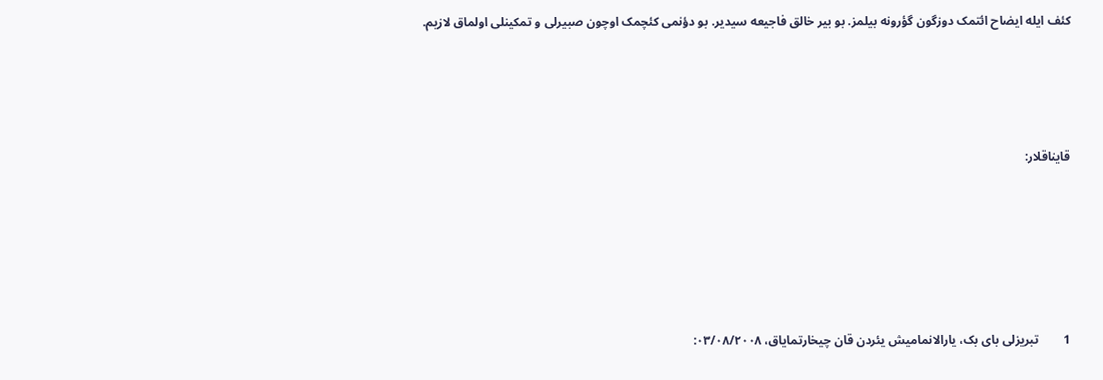کئف ایله ایضاح ائتمک دوزگون گؤرونه بیلمز. بو بیر خالق فاجیعه سیدیر. بو دؤنمی کئچمک اوچون صبیرلی و تمکینلی اولماق لازیم.





قایناقلار:







1        تبریزلی بای بک، يارالانماميش يئردن قان چيخارتماياق، ۰۳/۰۸/۲۰۰۸: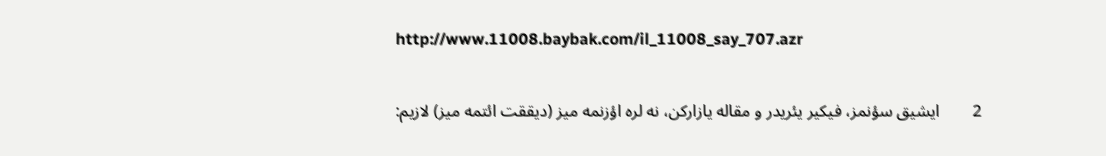http://www.11008.baybak.com/il_11008_say_707.azr

2        ایشیق سؤنمز، فیکیر یئریدر و مقاله یازارکن، نه لره اؤزنمه میز (دیققت ائتمه میز) لازیم: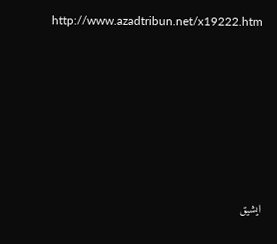http://www.azadtribun.net/x19222.htm







ایشیق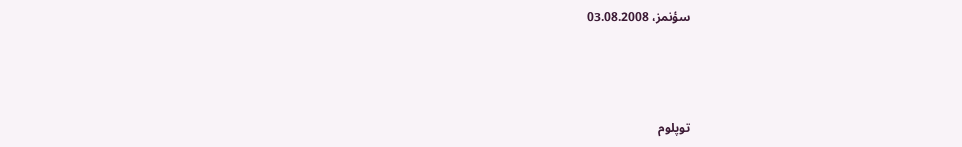سؤنمز، 03.08.2008



توپلوم